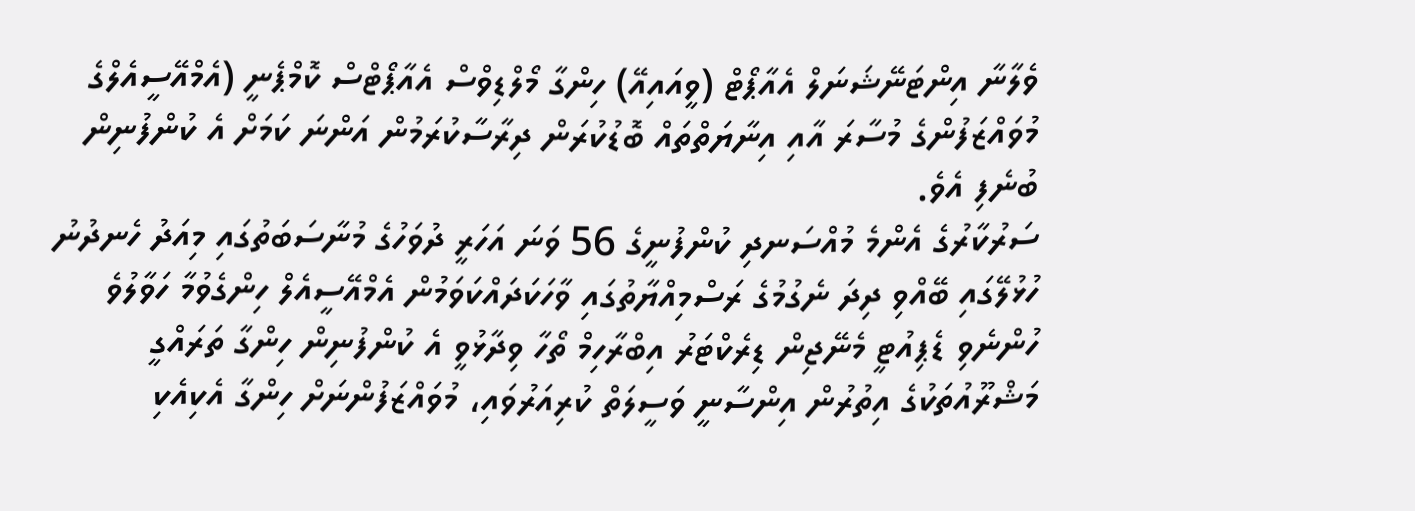ވެލާނާ އިންޓަނޭޝަނަލް އެއާޕޯޓް (ވީއައިއޭ) ހިންގާ މޯލްޑިވްސް އެއާޕޯޓްސް ކޮމްޕެނީ (އެމްއޭސީއެލްގެ މުވައްޒަފުންގެ މުސާރަ އާއި އިނާޔަތްތައް ބޮޑުކުރަން ދިރާސާކުރަމުން އަންނަ ކަމަށް އެ ކުންފުނިން ބުނެފި އެވެ.
ސަރުކާރުގެ އެންމެ މުއްސަނދި ކުންފުނީގެ 56 ވަނަ އަހަރީ ދުވަހުގެ މުނާސަބަތުގައި މިއަދު ހެނދުނު ހުޅުލޭގައި ބޭއްވި ދިދަ ނެގުމުގެ ރަސްމިއްޔާތުގައި ވާހަކަދައްކަވަމުން އެމްއޭސީއެލް ހިންގެވުމާ ހަވާލުވެ ހުންނެވި ޑެޕިއުޓީ މެނޭޖިން ޑިރެކްޓަރު އިބްރާހިމް ތޯހާ ވިދާޅުވީ އެ ކުންފުނިން ހިންގާ ތަރައްގީ މަޝްރޫއުތަކުގެ އިތުރުން އިންސާނީ ވަސީލަތް ކުރިއަރުވައި، މުވައްޒަފުންނަށް ހިންގާ އެކިއެކި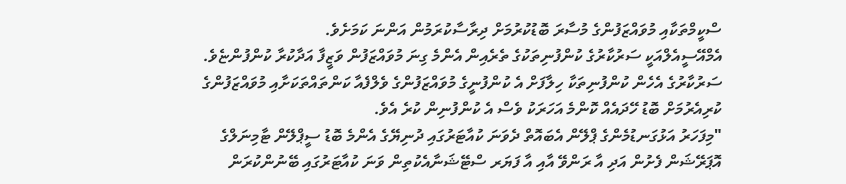ސްކީމްތަކާއި މުވައްޒަފުންގެ މުސާރަ ބޮޑުކުރުމަށް ދިރާސާކުރަމުން އަންނަ ކަމަށެވެ.
އެމްއޭސީއެލްއަކީ ސަރުކާރުގެ ކުންފުނިތަކުގެ ތެރެއިން އެންމެ ގިނަ މުވައްޒަފުން ވަޒީފާ އަދާކުރާ ކުންފުންޏެވެ. ސަރުކާރުގެ އެހެން ކުންފުނިތަކާ ހިލާފަށް އެ ކުންފުނީގެ މުވައްޒަފުންގެ ވެލްފެއާ ކަންތައްތަކަށާއި މުވައްޒަފުންގެ ކުރިއެރުމަށް ބޮޑު ހޭދައެއް ކޮންމެ އަހަރަކު ވެސް އެ ކުންފުނިން ކުރެ އެވެ.
"މިފަހަރު އަޅުގަނޑުމެންގެ ޕްލޭން އެބައޮތް ދެވަނަ ކުއާޓަރުގައި ދުނިޔޭގެ އެންމެ ބޮޑު ސީޕްލޭން ޓާމިނަލްގެ އޮޕަރޭޝަން ފެށުން އަދި އާ ރަންވޭ އާއި އާ ފަޔަރ ސްޓޭޝަނާއެކުތިން ވަނަ ކުއާޓަރުގައި ބޭނުންކުރަން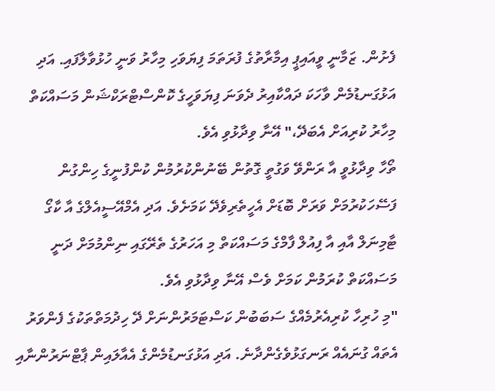ފެށުން. ޒަމާނީ ވީއައިޕީ އިމާރާތުގެ ފުރަތަމަ ފިޔަވަހި މިހާރު ވަނީ ހުޅުވާލާފައި. އަދި އަޅުގަނޑުމެން ވާހަކަ ދައްކާއިރު ދެވަނަ ފިޔަވަހީގެ ކޮންސްޓްރަކްޝަން މަސައްކަތް މިހާރު ކުރިއަށް އެބަދޭ،" އޭނާ ވިދާޅުވި އެވެ.
ތޯހާ ވިދާޅުވީ އާ ރަންވޭ ވަގުތީ ގޮތުން ބޭނުންކުރުމުން ކުންފުނީގެ ހިންގުން ފަސޭހަކުރުމަށް ވަރަށް ބޮޑަށް އެހީތެރިވެދޭ ކަމަށެވެ. އަދި އެމްއޭސީއެލްގެ އާ ކާގޯ ޓާމިނަލް އާއި އާ ފިއުލް ފާމްގެ މަސައްކަތް މި އަހަރުގެ ތެރޭގައި ނިންމުމަށް ދަނީ މަސައްކަތް ކުރަމުން ކަމަށް ވެސް އޭނާ ވިދާޅުވި އެވެ.
"މި ހުރިހާ ކުރިއެރުމެއްގެ ސަބަބުން ކަސްޓަމަރުންނަށް ދޭ ހިދުމަތްތަކުގެ ފެންވަރު އެތައް ގުނައެއް ރަނގަޅުވެގެންދާނެ. އަދި އަޅުގަނޑުމެންގެ އެއާލައިން ޕާޓްނަރުންނާއި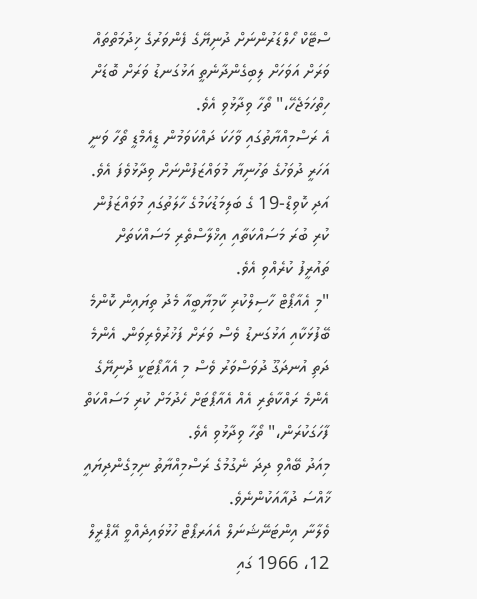ސްޓޭކް ހޯލްޑަރުންނަށް ދުނިޔޭގެ ފެންވަރުގެ ޚިދުމަތްތައް ވަރަށް އަވަހަށް ލިބިގެންދާނެތީ އަޅުގަނޑު ވަރަށް ބޮޑަށް ހިތްހަމަޖެހޭ،" ތޯހާ ވިދާޅުވި އެވެ.
އެ ރަސްމިއްޔާތުގައި ވާހަކަ ދައްކަވަމުން ޑީއެމްޑީ ތޯހާ ވަނީ އަހަރީ ދުވަހުގެ ތަހުނިޔާ މުވައްޒަފުންނަށް ވިދާޅުވެފަ އެވެ. އަދި ކޮވިޑް-19 ގެ ބަލިމަޑުކަމުގެ ހާލަތުގައި މުވައްޒަފުން ކުރި ބުރަ މަސައްކަތާއި އިޚްލާސްތެރި މަސައްކަތަށް ތައުރީފު ކުރެއްވި އެވެ.
"މި އެއާޕޯޓް ހާސިލްކުރި ކާމިޔާބީއާ މެދު ތިޔައިން ކޮންމެ ބޭފުޅަކާއި އަޅުގަނޑު ވެސް ވަރަށް ފަޚުރުވެރިވަން. އެންމެ ދަތި އުނދަގޫ ދުވަސްވަރު ވެސް މި އެއާޕޯޓަކީ ދުނިޔޭގެ އެންމެ ރައްކާތެރި އެއް އެއާޕޯޓަށް ހެދުމަށް ކުރި މަސައްކަތް ފާހަގަކުރަން،" ތޯހާ ވިދާޅުވި އެވެ.
މިއަދު ބޭއްވި ދިދަ ނެގުމުގެ ރަސްމިއްޔާތު ނިމިގެންދިޔައީ ޚާއްސަ ދުއާއަކުންނެވެ.
ވެލާނާ އިންޓަނޭޝަނަލް އެއަރޕޯޓް ހުޅުވައިދެއްވީ އޭޕްރީލް 12، 1966 ގައި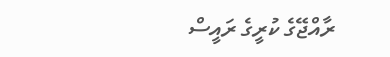ރާއްޖޭގެ ކުރީގެ ރައީސް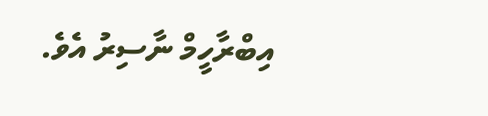އިބްރާހީމް ނާސިރު އެވެ.